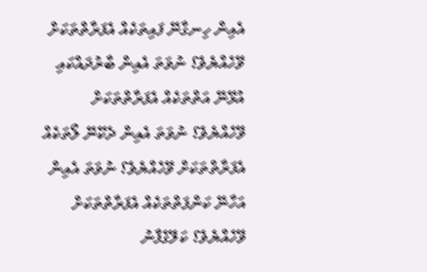އެއިން ހިނގާނޭ ފައިތަކެއް އެފަރާތްތަކަށް ވޭހެއްޔެވެ؟ ނުވަތަ އެއިން ބާރުދައްކައި އުޅޭނޭ އަތްތަކެއް އެފަރާތްތަކަށް ވޭހެއްޔެވެ؟ ނުވަތަ އެއިން ދެކޭނޭ ލޯތަކެއް އެފަރާތްތަކަށް ވޭހެއްޔެވެ؟ ނުވަތަ އެއިން އަހާނޭ ކަންފަތްތަކެއް އެފަރާތްތަކަށް ވޭހެއްޔެވެ؟ ކަލޭގެފާނު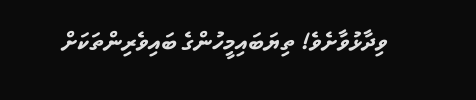ވިދާޅުވާށެވެ! ތިޔަބައިމީހުންގެ ބައިވެރިންތަކަށް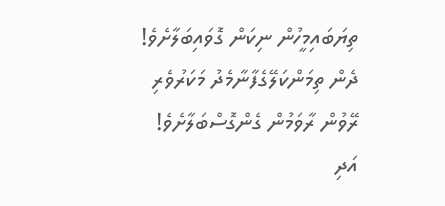ތިޔަބައިމީހުން ނިކަން ގޮވައިބަލާށެވެ! ދެން ތިމަންކަލޭގެފާނާމެދު މަކަރުވެރި ރޭވުން ރާވަމުން ގެންގޮސްބަލާށެވެ! އަދި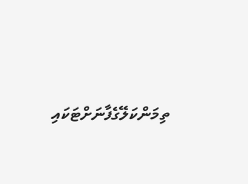ތިމަންކަލޭގެފާނަށްޓަކައި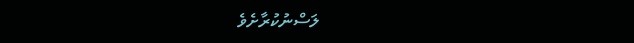ލަސްނުކުރާށެވެ